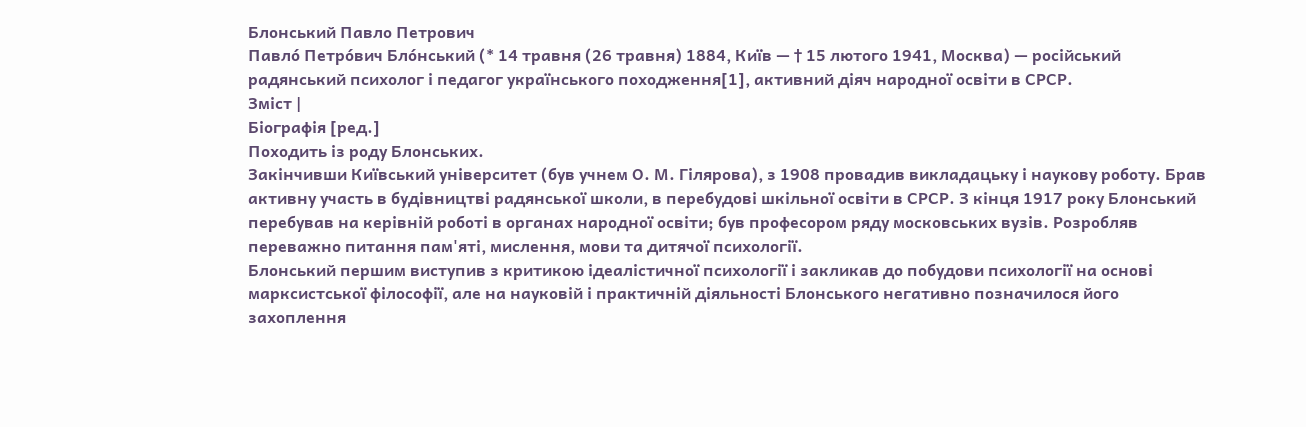Блонський Павло Петрович
Павло́ Петро́вич Бло́нський (* 14 травня (26 травня) 1884, Київ — † 15 лютого 1941, Москва) — російський радянський психолог і педагог українського походження[1], активний діяч народної освіти в СРСР.
Зміст |
Біографія [ред.]
Походить із роду Блонських.
Закінчивши Київський університет (був учнем О. М. Гілярова), з 1908 провадив викладацьку і наукову роботу. Брав активну участь в будівництві радянської школи, в перебудові шкільної освіти в СРСР. З кінця 1917 року Блонський перебував на керівній роботі в органах народної освіти; був професором ряду московських вузів. Розробляв переважно питання пам'яті, мислення, мови та дитячої психології.
Блонський першим виступив з критикою ідеалістичної психології і закликав до побудови психології на основі марксистської філософії, але на науковій і практичній діяльності Блонського негативно позначилося його захоплення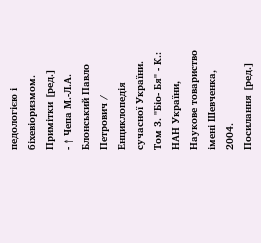педологією і біхевіоризмом.
Примітки [ред.]
- ↑ Чепа М.-Л.А. Блонський Павло Петрович / Енциклопедія сучасної України. Том 3. "Біо- Бя" - К.: НАН України, Наукове товариство імені Шевченка, 2004.
Посилання [ред.]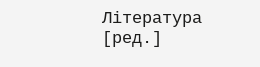Література [ред.]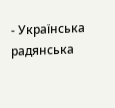- Українська радянська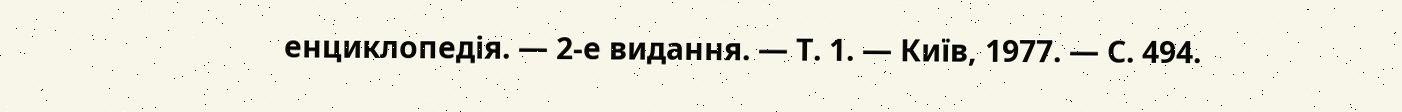енциклопедія. — 2-е видання. — Т. 1. — Київ, 1977. — С. 494.